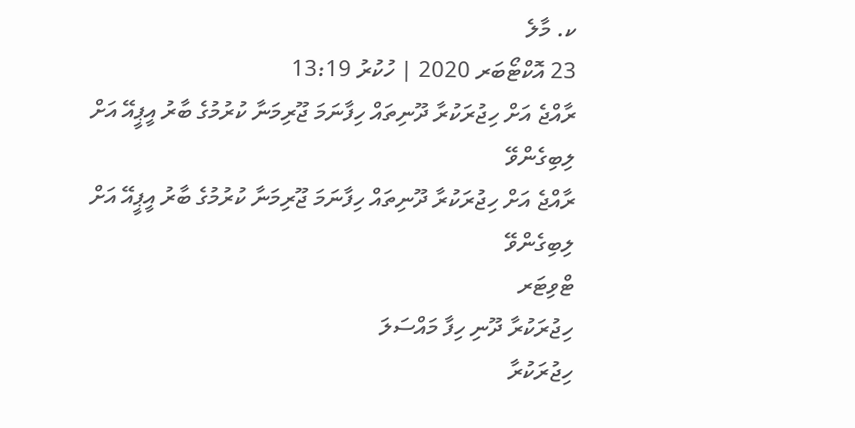ކ. މާލެ
23 އޮކްޓޯބަރ 2020 | ހުކުރު 13:19
ރާއްޖެ އަށް ހިޖުރަކުރާ ދޫނިތައް ހިފާނަމަ ޖޫރިމަނާ ކުރުމުގެ ބާރު އީޕީއޭ އަށް ލިބިގެންވޭ
ރާއްޖެ އަށް ހިޖުރަކުރާ ދޫނިތައް ހިފާނަމަ ޖޫރިމަނާ ކުރުމުގެ ބާރު އީޕީއޭ އަށް ލިބިގެންވޭ
ޓްވިޓަރ
ހިޖުރަކުރާ ދޫނި ހިފާ މައްސަލަ
ހިޖުރަކުރާ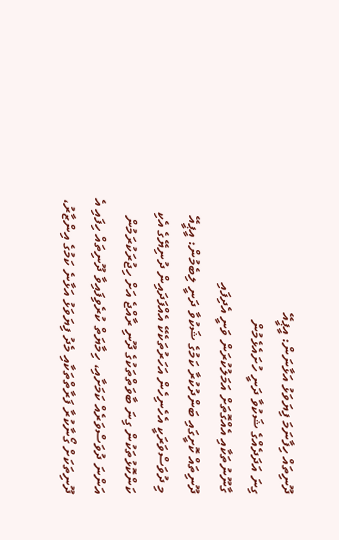ދޫނިތައް ހިފާނަމަ ފިޔަވަޅު އަޅާނަން: އީޕީއޭ
ގިނަ އަދަދެއްގެ ޝަކުވާ ދަނީ ހުށައެޅެމުން
ގާނޫނުތަކާއި އެއްގޮތަށް އަމަލުކުރަން ވަނީ އެދިފައި
ދޫނިތައް ކޮށީގައި ބަންދުކުރާ ކަމުގެ ޝަކުވާ ދަނީ ލިބެމުން: އީޕީއޭ
މި ދުވަސްވަރަކީ އެހެނިހެން އަހަރުތަކެކޭ އެއްފަދައިން ދުނިޔޭގެ އެކި ކަންކޮޅުތަކުން ގިނަ ބާވަތްތަކުގެ ދޫނި ރާއްޖެ އަށް ހިޖުރަކުރަމުން އަންނަ ދުވަސްވަރެއް ކަމަށާއި، ހިމާޔަތް ކުރެވިފައިވާ ދޫނިތައް ހިފައި އެ ދޫނިތަކަށް ގޯނާކުރާ ފަރާތްތަކާއި މެދު ފިޔަވަޅު އަޅާނެ ކަމުގެ އިންޒާރު،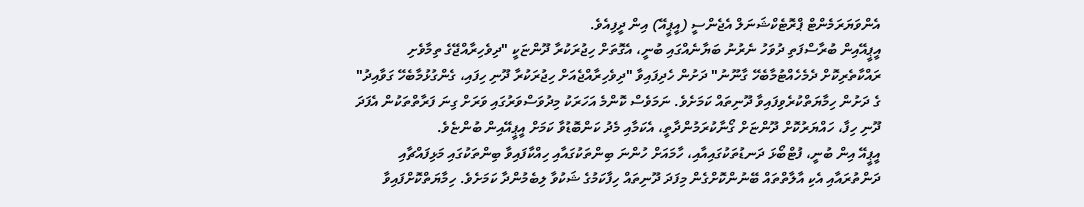އެންވަޔަރަމެންޓް ޕްރޮޓެކްޝަނަލް އެޖެންސީ (އީޕީއޭ) އިން ދީފިއެވެ.
އީޕީއޭއިން ބުރާސްފަތި ދުވަހު ނެރުނު ބަޔާނެއްގައި ބުނީ، އެގޮތަށް ހިޖުރަކުރާ ދޫންޏަކީ "ދިވެހިރާއްޖޭގެ ތިމާވެށި ރައްކާތެރިކޮށް ދެމެހެއްޓުމާބެހޭ ގާނޫނު" ދަށުން ހެދިފައިވާ "ދިވެހިރާއްޖެއަށް ހިޖުރަކުރާ ދޫނި ހިފައި، ގެންގުޅުމާބެހޭ ގަވާއިދު" ގެ ދަށުން ހިމާޔަތްކުރެވިފައިވާ ދޫނިތައް ކަމަށެވެ. ނަމަވެސް ކޮންމެ އަހަރަކު މިދުވަސްވަރުގައި ވަރަށް ގިނަ ފަރާތްތަކުން އެފަދަ ދޫނި ހިފާ، ހައްޔަރުކޮށް ދޫންޏަށް ގޯނާކުރަމުންދާތީ، އެކަމާއި މެދު ކަންބޮޑުވާ ކަމަށް އީޕީއޭއިން ބުންޏެވެ.
އީޕީއޭ އިން ބުނީ، ފުޓްބޯޅަ ދަނޑުތަކުގައިއާއި، ހާމައަށް ހުންނަ ބިންތަކުގައާއި ހިއްކާފައިވާ ބިންތަކުގައި މަޅިފައްޗާއި ދަންތުރައާއި އެކި އާލާތްތައް ބޭނުންކޮށްގެން މިފަދަ ދޫނިތައް ހިފާކަމުގެ ޝަކުވާ ލިބެމުންދާ ކަމަށެވެ. ހިމާޔަތްކޮށްފައިވާ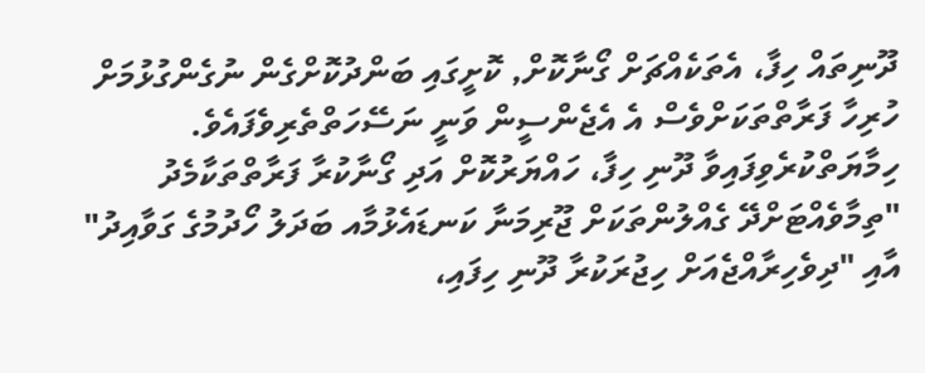ދޫނިތައް ހިފާ، އެތަކެއްޗަށް ގޯނާކޮށް, ކޮށީގައި ބަންދުކޮށްގެން ނުގެންގުޅުމަށް ހުރިހާ ފަރާތްތަކަށްވެސް އެ އެޖެންސީން ވަނީ ނަސޭހަތްތެރިވެފައެވެ.
ހިމާޔަތްކުރެވިފައިވާ ދޫނި ހިފާ، ހައްޔަރުކޮށް އަދި ގޯނާކުރާ ފަރާތްތަކާމެދު "ތިމާވެއްޓަށްދޭ ގެއްލުންތަކަށް ޖޫރިމަނާ ކަނޑައެޅުމާއ ބަދަލު ހޯދުމުގެ ގަވާއިދު" އާއި "ދިވެހިރާއްޖެއަށް ހިޖުރަކުރާ ދޫނި ހިފައި،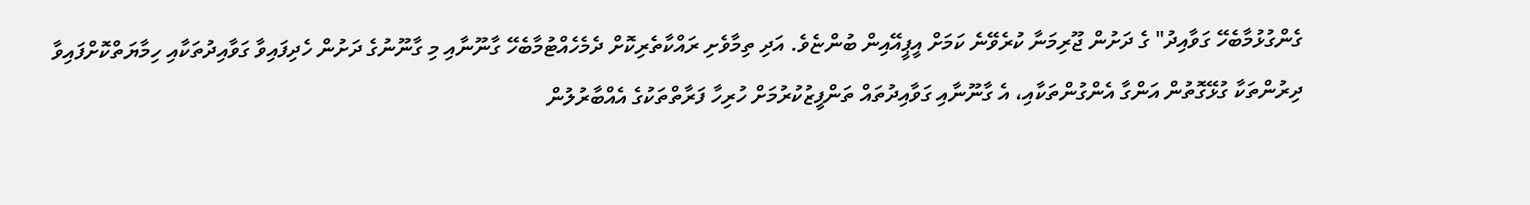ގެންގުޅުމާބެހޭ ގަވާއިދު" ގެ ދަށުން ޖޫރިމަނާ ކުރެވޭނެ ކަމަށް އީޕީއޭއިން ބުންޏެވެ. އަދި ތިމާވެށި ރައްކާތެރިކޮށް ދެމެހެއްޓުމާބެހޭ ގާނޫނާއި މި ގާނޫނުގެ ދަށުން ހެދިފައިވާ ގަވާއިދުތަކާއި ހިމާޔަތްކޮށްފައިވާ ދިރުންތަކާ ގުޅޭގޮތުން އަންގާ އެންގުންތަކާއި، އެ ގާނޫނާއި ގަވާއިދުތައް ތަންފީޒުކުރުމަށް ހުރިހާ ފަރާތްތަކުގެ އެއްބާރުލުން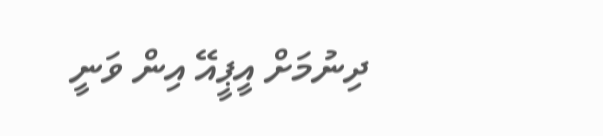ދިނުމަށް އީޕީއޭ އިން ވަނީ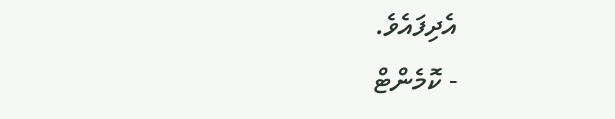އެދިފައެވެ.
- ކޮމެންޓް